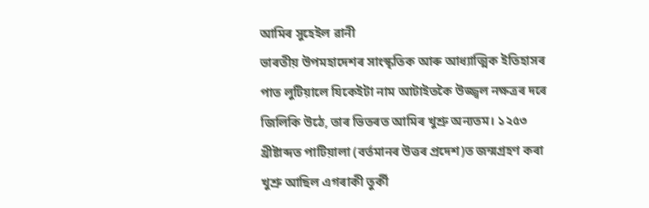আমিৰ সুহেইল ৱানী
ভাৰতীয় উপমহাদেশৰ সাংস্কৃতিক আৰু আধ্যাত্মিক ইতিহাসৰ পাত লুটিয়ালে যিকেইটা নাম আটাইতকৈ উজ্জ্বল নক্ষত্ৰৰ দৰে জিলিকি উঠে, তাৰ ভিতৰত আমিৰ খুশ্ৰু অন্যতম। ১২৫৩ খ্ৰীষ্টাব্দত পাটিয়ালা (বৰ্তমানৰ উত্তৰ প্ৰদেশ)ত জন্মগ্ৰহণ কৰা খুশ্ৰু আছিল এগৰাকী তুৰ্কী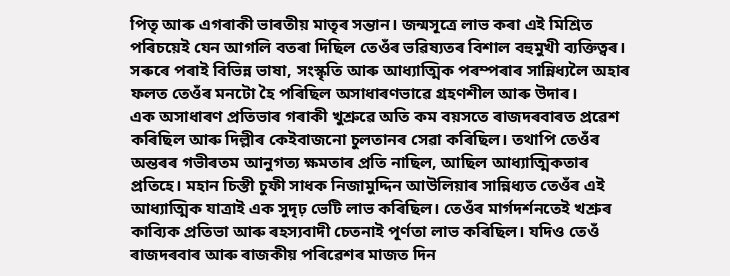পিতৃ আৰু এগৰাকী ভাৰতীয় মাতৃৰ সন্তান। জন্মসূত্ৰে লাভ কৰা এই মিশ্ৰিত পৰিচয়েই যেন আগলি বতৰা দিছিল তেওঁৰ ভৱিষ্যতৰ বিশাল বহুমুখী ব্যক্তিত্বৰ। সৰুৰে পৰাই বিভিন্ন ভাষা, সংস্কৃতি আৰু আধ্যাত্মিক পৰম্পৰাৰ সান্নিধ্যলৈ অহাৰ ফলত তেওঁৰ মনটো হৈ পৰিছিল অসাধাৰণভাৱে গ্ৰহণশীল আৰু উদাৰ।
এক অসাধাৰণ প্ৰতিভাৰ গৰাকী খুশ্ৰুৱে অতি কম বয়সতে ৰাজদৰবাৰত প্ৰৱেশ কৰিছিল আৰু দিল্লীৰ কেইবাজনো চুলতানৰ সেৱা কৰিছিল। তথাপি তেওঁৰ অন্তৰৰ গভীৰতম আনুগত্য ক্ষমতাৰ প্ৰতি নাছিল, আছিল আধ্যাত্মিকতাৰ প্ৰতিহে। মহান চিস্তী চুফী সাধক নিজামুদ্দিন আউলিয়াৰ সান্নিধ্যত তেওঁৰ এই আধ্যাত্মিক যাত্ৰাই এক সুদৃঢ় ভেটি লাভ কৰিছিল। তেওঁৰ মাৰ্গদৰ্শনতেই খশ্ৰুৰ কাব্যিক প্ৰতিভা আৰু ৰহস্যবাদী চেতনাই পূৰ্ণতা লাভ কৰিছিল। যদিও তেওঁ ৰাজদৰবাৰ আৰু ৰাজকীয় পৰিৱেশৰ মাজত দিন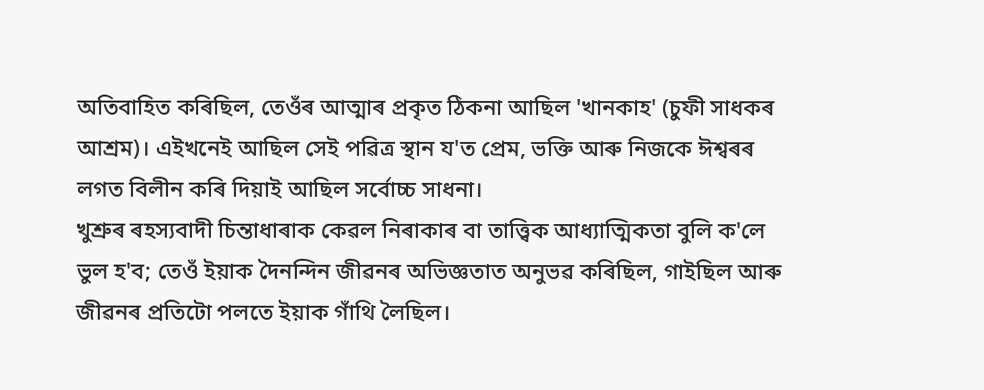অতিবাহিত কৰিছিল, তেওঁৰ আত্মাৰ প্ৰকৃত ঠিকনা আছিল 'খানকাহ' (চুফী সাধকৰ আশ্ৰম)। এইখনেই আছিল সেই পৱিত্ৰ স্থান য'ত প্ৰেম, ভক্তি আৰু নিজকে ঈশ্বৰৰ লগত বিলীন কৰি দিয়াই আছিল সৰ্বোচ্চ সাধনা।
খুশ্ৰুৰ ৰহস্যবাদী চিন্তাধাৰাক কেৱল নিৰাকাৰ বা তাত্ত্বিক আধ্যাত্মিকতা বুলি ক'লে ভুল হ'ব; তেওঁ ইয়াক দৈনন্দিন জীৱনৰ অভিজ্ঞতাত অনুভৱ কৰিছিল, গাইছিল আৰু জীৱনৰ প্ৰতিটো পলতে ইয়াক গাঁথি লৈছিল।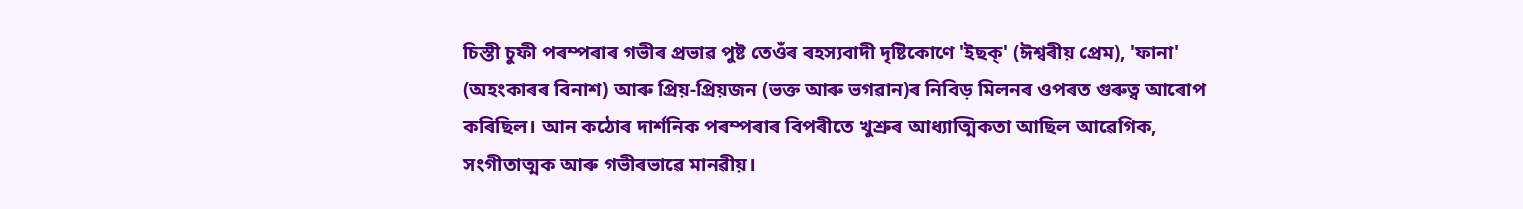চিস্তী চুফী পৰম্পৰাৰ গভীৰ প্ৰভাৱ পুষ্ট তেওঁৰ ৰহস্যবাদী দৃষ্টিকোণে 'ইছক্' (ঈশ্বৰীয় প্ৰেম), 'ফানা' (অহংকাৰৰ বিনাশ) আৰু প্ৰিয়-প্ৰিয়জন (ভক্ত আৰু ভগৱান)ৰ নিবিড় মিলনৰ ওপৰত গুৰুত্ব আৰোপ কৰিছিল। আন কঠোৰ দাৰ্শনিক পৰম্পৰাৰ বিপৰীতে খুশ্ৰুৰ আধ্যাত্মিকতা আছিল আৱেগিক, সংগীতাত্মক আৰু গভীৰভাৱে মানৱীয়।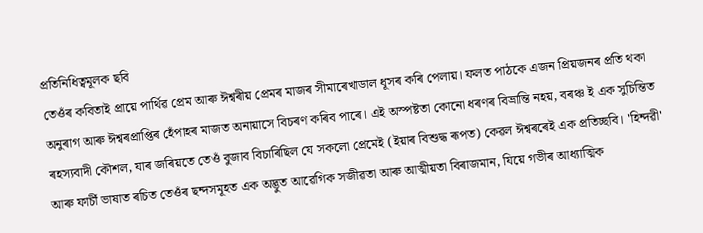প্ৰতিনিধিত্বমূলক ছবি
তেওঁৰ কবিতাই প্ৰায়ে পাৰ্থিৱ প্ৰেম আৰু ঈশ্বৰীয় প্ৰেমৰ মাজৰ সীমাৰেখাডাল ধূসৰ কৰি পেলায়। ফলত পাঠকে এজন প্ৰিয়জনৰ প্ৰতি থকা অনুৰাগ আৰু ঈশ্বৰপ্ৰাপ্তিৰ হেঁপাহৰ মাজত অনায়াসে বিচৰণ কৰিব পাৰে। এই অস্পষ্টতা কোনো ধৰণৰ বিভ্ৰান্তি নহয়, বৰঞ্চ ই এক সুচিন্তিত ৰহস্যবাদী কৌশল, যাৰ জৰিয়তে তেওঁ বুজাব বিচাৰিছিল যে সকলো প্ৰেমেই (ইয়াৰ বিশুদ্ধ ৰূপত) কেৱল ঈশ্বৰৰেই এক প্ৰতিচ্ছবি। 'হিন্দৱী' আৰু ফাৰ্চী ভাষাত ৰচিত তেওঁৰ ছন্দসমূহত এক অদ্ভুত আৱেগিক সজীৱতা আৰু আত্মীয়তা বিৰাজমান, যিয়ে গভীৰ আধ্যাত্মিক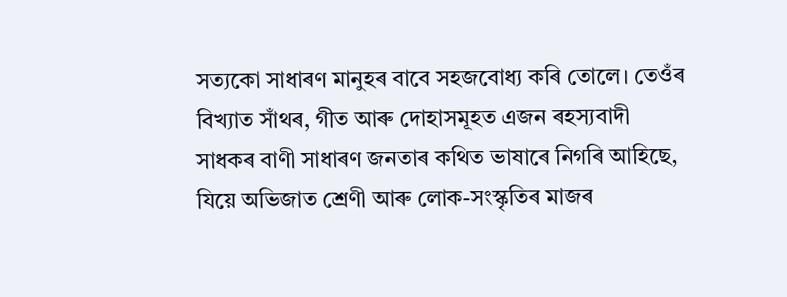সত্যকো সাধাৰণ মানুহৰ বাবে সহজবোধ্য কৰি তোলে। তেওঁৰ বিখ্যাত সাঁথৰ, গীত আৰু দোহাসমূহত এজন ৰহস্যবাদী সাধকৰ বাণী সাধাৰণ জনতাৰ কথিত ভাষাৰে নিগৰি আহিছে, যিয়ে অভিজাত শ্ৰেণী আৰু লোক-সংস্কৃতিৰ মাজৰ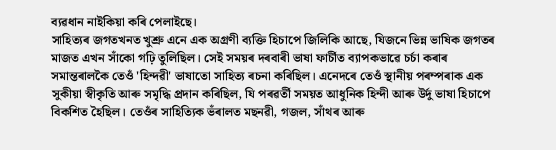ব্যৱধান নাইকিয়া কৰি পেলাইছে।
সাহিত্যৰ জগতখনত খুশ্ৰু এনে এক অগ্ৰণী ব্যক্তি হিচাপে জিলিকি আছে, যিজনে ভিন্ন ভাষিক জগতৰ মাজত এখন সাঁকো গঢ়ি তুলিছিল। সেই সময়ৰ দৰবাৰী ভাষা ফাৰ্চীত ব্যাপকভাৱে চৰ্চা কৰাৰ সমান্তৰালকৈ তেওঁ 'হিন্দৱী' ভাষাতো সাহিত্য ৰচনা কৰিছিল। এনেদৰে তেওঁ স্থানীয় পৰম্পৰাক এক সুকীয়া স্বীকৃতি আৰু সমৃদ্ধি প্ৰদান কৰিছিল, যি পৰৱৰ্তী সময়ত আধুনিক হিন্দী আৰু উৰ্দু ভাষা হিচাপে বিকশিত হৈছিল। তেওঁৰ সাহিত্যিক ভঁৰালত মছনৱী, গজল, সাঁথৰ আৰু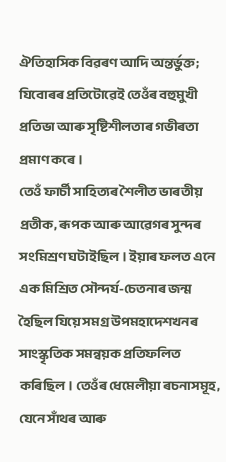ঐতিহাসিক বিৱৰণ আদি অন্তৰ্ভুক্ত; যিবোৰৰ প্ৰতিটোৱেই তেওঁৰ বহুমুখী প্ৰতিভা আৰু সৃষ্টিশীলতাৰ গভীৰতা প্ৰমাণ কৰে।
তেওঁ ফাৰ্চী সাহিত্যৰ শৈলীত ভাৰতীয় প্ৰতীক, ৰূপক আৰু আৱেগৰ সুন্দৰ সংমিশ্ৰণ ঘটাইছিল। ইয়াৰ ফলত এনে এক মিশ্ৰিত সৌন্দৰ্য-চেতনাৰ জন্ম হৈছিল যিয়ে সমগ্ৰ উপমহাদেশখনৰ সাংস্কৃতিক সমন্বয়ক প্ৰতিফলিত কৰিছিল। তেওঁৰ ধেমেলীয়া ৰচনাসমূহ, যেনে সাঁথৰ আৰু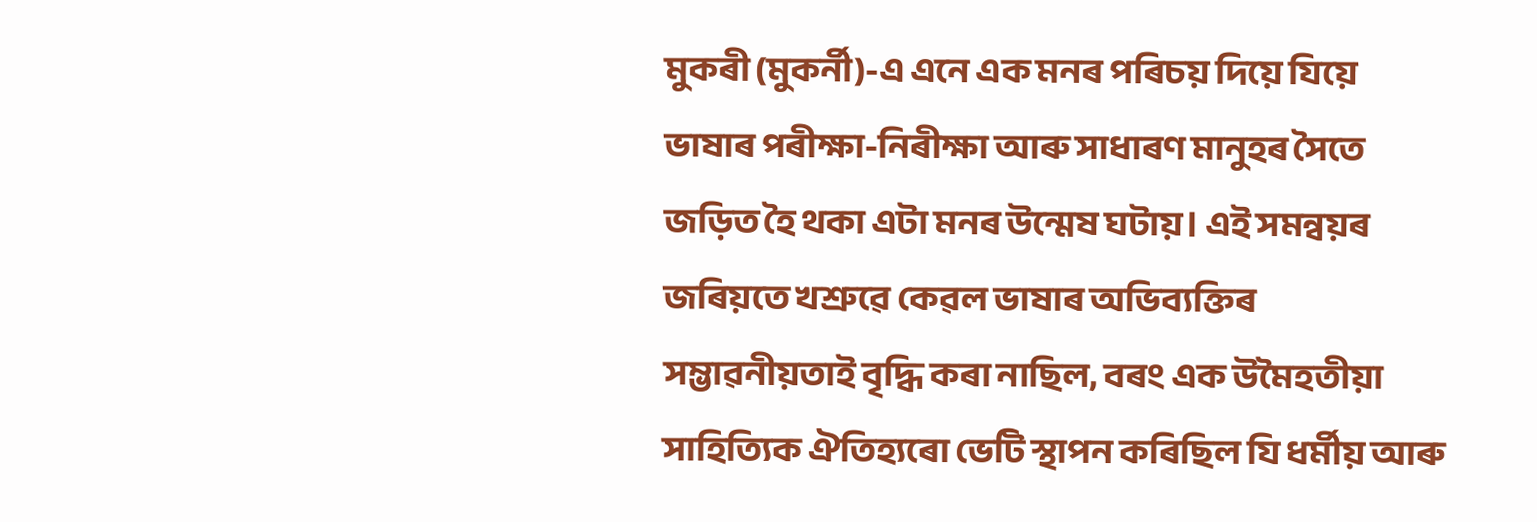মুকৰী (মুকৰ্নী)-এ এনে এক মনৰ পৰিচয় দিয়ে যিয়ে ভাষাৰ পৰীক্ষা-নিৰীক্ষা আৰু সাধাৰণ মানুহৰ সৈতে জড়িত হৈ থকা এটা মনৰ উন্মেষ ঘটায়। এই সমন্বয়ৰ জৰিয়তে খশ্ৰুৱে কেৱল ভাষাৰ অভিব্যক্তিৰ সম্ভাৱনীয়তাই বৃদ্ধি কৰা নাছিল, বৰং এক উমৈহতীয়া সাহিত্যিক ঐতিহ্যৰো ভেটি স্থাপন কৰিছিল যি ধৰ্মীয় আৰু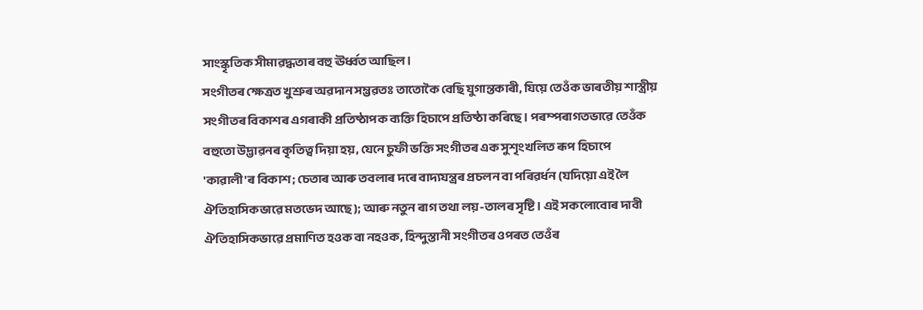সাংস্কৃতিক সীমাৱদ্ধতাৰ বহু ঊৰ্ধ্বত আছিল।
সংগীতৰ ক্ষেত্ৰত খুশ্ৰুৰ অৱদান সম্ভৱতঃ তাতোকৈ বেছি যুগান্তকাৰী, যিয়ে তেওঁক ভাৰতীয় শাস্ত্ৰীয় সংগীতৰ বিকাশৰ এগৰাকী প্ৰতিষ্ঠাপক ব্যক্তি হিচাপে প্ৰতিষ্ঠা কৰিছে। পৰম্পৰাগতভাৱে তেওঁক বহুতো উদ্ভাৱনৰ কৃতিত্ব দিয়া হয়, যেনে চুফী ভক্তি সংগীতৰ এক সুশৃংখলিত ৰূপ হিচাপে 'কাৱালী'ৰ বিকাশ; চেতাৰ আৰু তবলাৰ দৰে বাদ্যযন্ত্ৰৰ প্ৰচলন বা পৰিৱৰ্ধন (যদিয়ো এই লৈ ঐতিহাসিকভাৱে মতভেদ আছে); আৰু নতুন ৰাগ তথা লয়-তালৰ সৃষ্টি। এই সকলোবোৰ দাবী ঐতিহাসিকভাৱে প্ৰমাণিত হওক বা নহওক, হিন্দুস্তানী সংগীতৰ ওপৰত তেওঁৰ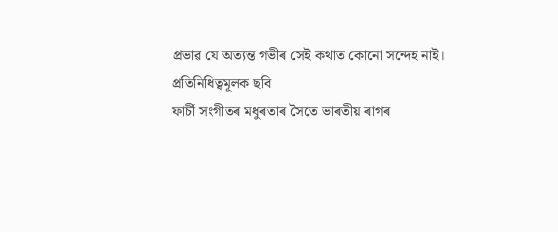প্ৰভাৱ যে অত্যন্ত গভীৰ সেই কথাত কোনো সন্দেহ নাই।
প্ৰতিনিধিত্বমূলক ছবি
ফাৰ্চী সংগীতৰ মধুৰতাৰ সৈতে ভাৰতীয় ৰাগৰ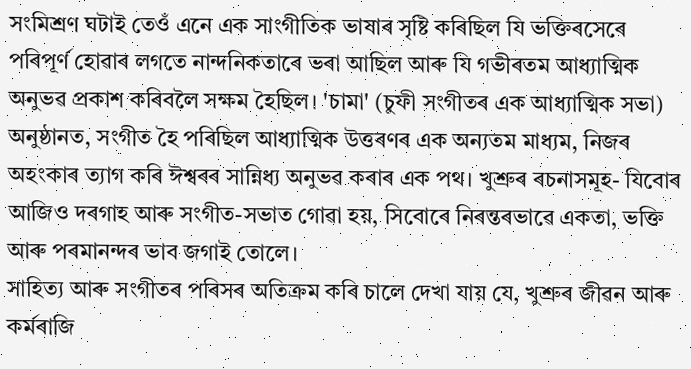সংমিশ্ৰণ ঘটাই তেওঁ এনে এক সাংগীতিক ভাষাৰ সৃষ্টি কৰিছিল যি ভক্তিৰসেৰে পৰিপূৰ্ণ হোৱাৰ লগতে নান্দনিকতাৰে ভৰা আছিল আৰু যি গভীৰতম আধ্যাত্মিক অনুভৱ প্ৰকাশ কৰিবলৈ সক্ষম হৈছিল। 'চামা' (চুফী সংগীতৰ এক আধ্যাত্মিক সভা) অনুষ্ঠানত, সংগীত হৈ পৰিছিল আধ্যাত্মিক উত্তৰণৰ এক অন্যতম মাধ্যম, নিজৰ অহংকাৰ ত্যাগ কৰি ঈশ্বৰৰ সান্নিধ্য অনুভৱ কৰাৰ এক পথ। খুশ্ৰুৰ ৰচনাসমূহ- যিবোৰ আজিও দৰগাহ আৰু সংগীত-সভাত গোৱা হয়, সিবোৰে নিৰন্তৰভাৱে একতা, ভক্তি আৰু পৰমানন্দৰ ভাব জগাই তোলে।
সাহিত্য আৰু সংগীতৰ পৰিসৰ অতিক্ৰম কৰি চালে দেখা যায় যে, খুশ্ৰুৰ জীৱন আৰু কৰ্মৰাজি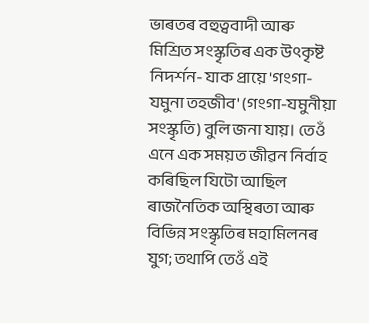ভাৰতৰ বহুত্ববাদী আৰু মিশ্ৰিত সংস্কৃতিৰ এক উৎকৃষ্ট নিদৰ্শন- যাক প্ৰায়ে 'গংগা-যমুনা তহজীব' (গংগা-যমুনীয়া সংস্কৃতি) বুলি জনা যায়। তেওঁ এনে এক সময়ত জীৱন নিৰ্বাহ কৰিছিল যিটো আছিল ৰাজনৈতিক অস্থিৰতা আৰু বিভিন্ন সংস্কৃতিৰ মহামিলনৰ যুগ; তথাপি তেওঁ এই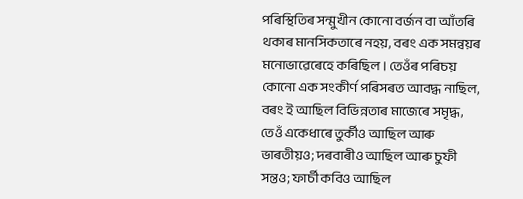পৰিস্থিতিৰ সন্মুখীন কোনো বৰ্জন বা আঁতৰি থকাৰ মানসিকতাৰে নহয়, বৰং এক সমন্বয়ৰ মনোভাৱেৰেহে কৰিছিল। তেওঁৰ পৰিচয় কোনো এক সংকীৰ্ণ পৰিসৰত আবদ্ধ নাছিল, বৰং ই আছিল বিভিন্নতাৰ মাজেৰে সমৃদ্ধ, তেওঁ একেধাৰে তুৰ্কীও আছিল আৰু ভাৰতীয়ও; দৰবাৰীও আছিল আৰু চুফী সন্তও; ফাৰ্চী কবিও আছিল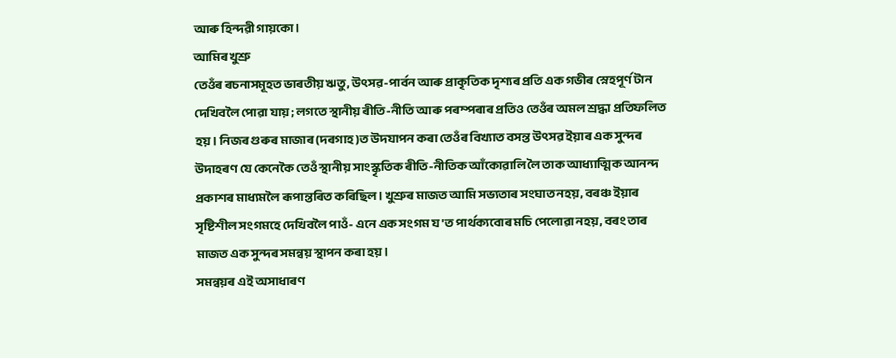আৰু হিন্দৱী গায়কো।
আমিৰ খুশ্ৰু
তেওঁৰ ৰচনাসমূহত ভাৰতীয় ঋতু, উৎসৱ-পাৰ্বন আৰু প্ৰাকৃতিক দৃশ্যৰ প্ৰতি এক গভীৰ স্নেহপূৰ্ণ টান দেখিবলৈ পোৱা যায়; লগতে স্থানীয় ৰীতি-নীতি আৰু পৰম্পৰাৰ প্ৰতিও তেওঁৰ অমল শ্ৰদ্ধা প্ৰতিফলিত হয়। নিজৰ গুৰুৰ মাজাৰ (দৰগাহ)ত উদযাপন কৰা তেওঁৰ বিখ্যাত বসন্ত উৎসৱ ইয়াৰ এক সুন্দৰ উদাহৰণ যে কেনেকৈ তেওঁ স্থানীয় সাংস্কৃতিক ৰীতি-নীতিক আঁকোৱালি লৈ তাক আধ্যাত্মিক আনন্দ প্ৰকাশৰ মাধ্যমলৈ ৰূপান্তৰিত কৰিছিল। খুশ্ৰুৰ মাজত আমি সভ্যতাৰ সংঘাত নহয়, বৰঞ্চ ইয়াৰ সৃষ্টিশীল সংগমহে দেখিবলৈ পাওঁ- এনে এক সংগম য'ত পাৰ্থক্যবোৰ মচি পেলোৱা নহয়, বৰং তাৰ মাজত এক সুন্দৰ সমন্বয় স্থাপন কৰা হয়।
সমন্বয়ৰ এই অসাধাৰণ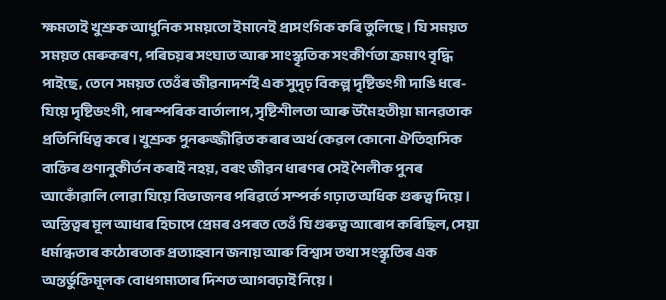ক্ষমতাই খুশ্ৰুক আধুনিক সময়তো ইমানেই প্ৰাসংগিক কৰি তুলিছে। যি সময়ত সময়ত মেৰুকৰণ, পৰিচয়ৰ সংঘাত আৰু সাংস্কৃতিক সংকীৰ্ণতা ক্ৰমাৎ বৃদ্ধি পাইছে, তেনে সময়ত তেওঁৰ জীৱনাদৰ্শই এক সুদৃঢ় বিকল্প দৃষ্টিভংগী দাঙি ধৰে- যিয়ে দৃষ্টিভংগী, পাৰস্পৰিক বাৰ্তালাপ, সৃষ্টিশীলতা আৰু উমৈহতীয়া মানৱতাক প্ৰতিনিধিত্ব কৰে। খুশ্ৰুক পুনৰুজ্জীৱিত কৰাৰ অৰ্থ কেৱল কোনো ঐতিহাসিক ব্যক্তিৰ গুণানুকীৰ্তন কৰাই নহয়, বৰং জীৱন ধাৰণৰ সেই শৈলীক পুনৰ আকোঁৱালি লোৱা যিয়ে বিভাজনৰ পৰিৱৰ্তে সম্পৰ্ক গঢ়াত অধিক গুৰুত্ব দিয়ে।
অস্তিত্বৰ মূল আধাৰ হিচাপে প্ৰেমৰ ওপৰত তেওঁ যি গুৰুত্ব আৰোপ কৰিছিল, সেয়া ধৰ্মান্ধতাৰ কঠোৰতাক প্ৰত্যাহ্বান জনায় আৰু বিশ্বাস তথা সংস্কৃতিৰ এক অন্তৰ্ভুক্তিমূলক বোধগম্যতাৰ দিশত আগবঢ়াই নিয়ে।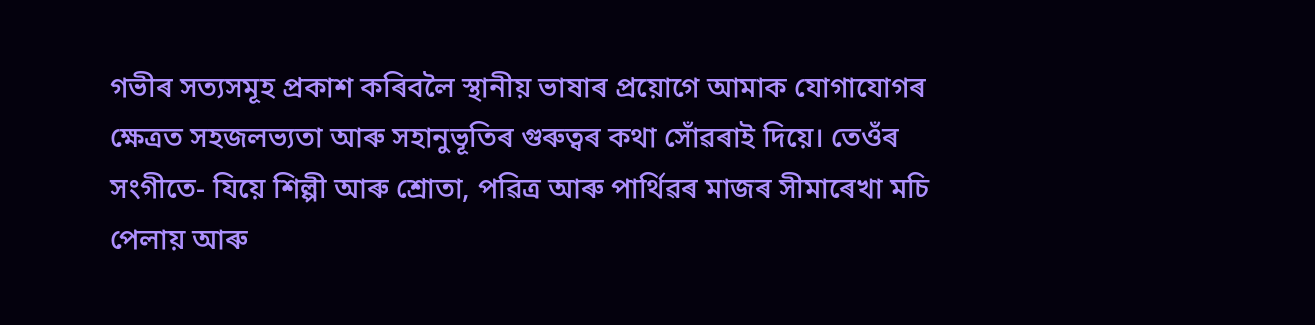গভীৰ সত্যসমূহ প্ৰকাশ কৰিবলৈ স্থানীয় ভাষাৰ প্ৰয়োগে আমাক যোগাযোগৰ ক্ষেত্ৰত সহজলভ্যতা আৰু সহানুভূতিৰ গুৰুত্বৰ কথা সোঁৱৰাই দিয়ে। তেওঁৰ সংগীতে- যিয়ে শিল্পী আৰু শ্ৰোতা, পৱিত্ৰ আৰু পাৰ্থিৱৰ মাজৰ সীমাৰেখা মচি পেলায় আৰু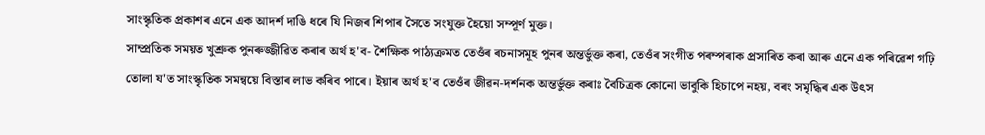সাংস্কৃতিক প্ৰকাশৰ এনে এক আদৰ্শ দাঙি ধৰে যি নিজৰ শিপাৰ সৈতে সংযুক্ত হৈয়ো সম্পূৰ্ণ মুক্ত।
সাম্প্ৰতিক সময়ত খুশ্ৰুক পুনৰুজ্জীৱিত কৰাৰ অৰ্থ হ'ব- শৈক্ষিক পাঠ্যক্ৰমত তেওঁৰ ৰচনাসমূহ পুনৰ অন্তৰ্ভুক্ত কৰা, তেওঁৰ সংগীত পৰম্পৰাক প্ৰসাৰিত কৰা আৰু এনে এক পৰিৱেশ গঢ়ি তোলা য'ত সাংস্কৃতিক সমন্বয়ে বিস্তাৰ লাভ কৰিব পাৰে। ইয়াৰ অৰ্থ হ'ব তেওঁৰ জীৱন-দৰ্শনক অন্তৰ্ভুক্ত কৰাঃ বৈচিত্ৰক কোনো ভাবুকি হিচাপে নহয়, বৰং সমৃদ্ধিৰ এক উৎস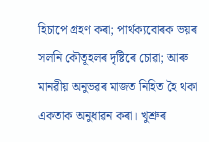হিচাপে গ্ৰহণ কৰা; পাৰ্থক্যবোৰক ভয়ৰ সলনি কৌতূহলৰ দৃষ্টিৰে চোৱা; আৰু মানৱীয় অনুভৱৰ মাজত নিহিত হৈ থকা একতাক অনুধাৱন কৰা। খুশ্ৰুৰ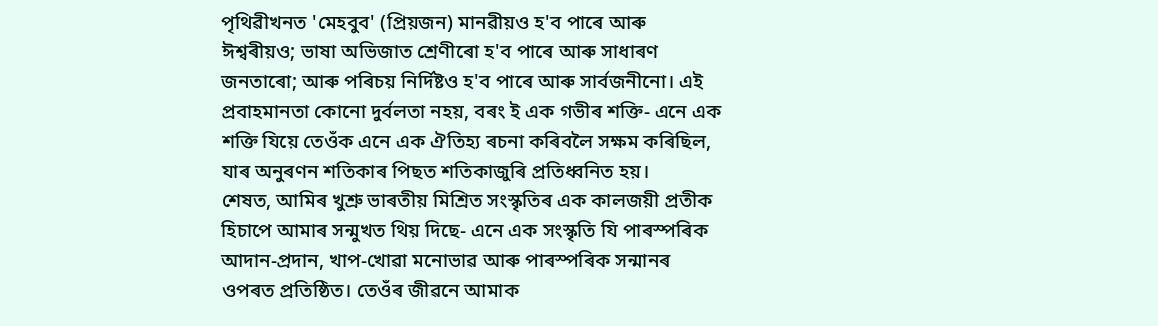পৃথিৱীখনত 'মেহবুব' (প্ৰিয়জন) মানৱীয়ও হ'ব পাৰে আৰু ঈশ্বৰীয়ও; ভাষা অভিজাত শ্ৰেণীৰো হ'ব পাৰে আৰু সাধাৰণ জনতাৰো; আৰু পৰিচয় নিৰ্দিষ্টও হ'ব পাৰে আৰু সাৰ্বজনীনো। এই প্ৰবাহমানতা কোনো দুৰ্বলতা নহয়, বৰং ই এক গভীৰ শক্তি- এনে এক শক্তি যিয়ে তেওঁক এনে এক ঐতিহ্য ৰচনা কৰিবলৈ সক্ষম কৰিছিল, যাৰ অনুৰণন শতিকাৰ পিছত শতিকাজুৰি প্ৰতিধ্বনিত হয়।
শেষত, আমিৰ খুশ্ৰু ভাৰতীয় মিশ্ৰিত সংস্কৃতিৰ এক কালজয়ী প্ৰতীক হিচাপে আমাৰ সন্মুখত থিয় দিছে- এনে এক সংস্কৃতি যি পাৰস্পৰিক আদান-প্ৰদান, খাপ-খোৱা মনোভাৱ আৰু পাৰস্পৰিক সন্মানৰ ওপৰত প্ৰতিষ্ঠিত। তেওঁৰ জীৱনে আমাক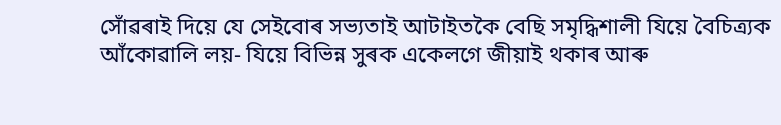সোঁৱৰাই দিয়ে যে সেইবোৰ সভ্যতাই আটাইতকৈ বেছি সমৃদ্ধিশালী যিয়ে বৈচিত্ৰ্যক আঁকোৱালি লয়- যিয়ে বিভিন্ন সুৰক একেলগে জীয়াই থকাৰ আৰু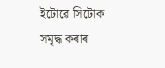ইটোৱে সিটোক সমৃদ্ধ কৰাৰ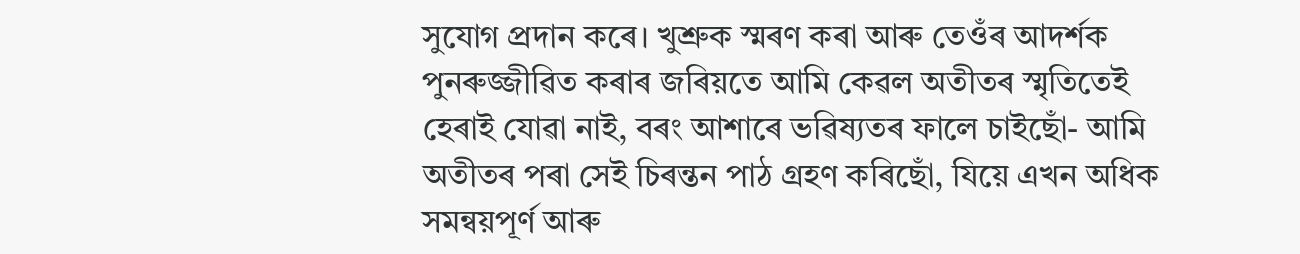সুযোগ প্ৰদান কৰে। খুশ্ৰুক স্মৰণ কৰা আৰু তেওঁৰ আদৰ্শক পুনৰুজ্জীৱিত কৰাৰ জৰিয়তে আমি কেৱল অতীতৰ স্মৃতিতেই হেৰাই যোৱা নাই, বৰং আশাৰে ভৱিষ্যতৰ ফালে চাইছোঁ- আমি অতীতৰ পৰা সেই চিৰন্তন পাঠ গ্ৰহণ কৰিছোঁ, যিয়ে এখন অধিক সমন্বয়পূৰ্ণ আৰু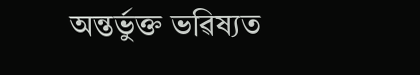অন্তৰ্ভুক্ত ভৱিষ্যত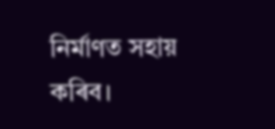নিৰ্মাণত সহায় কৰিব।